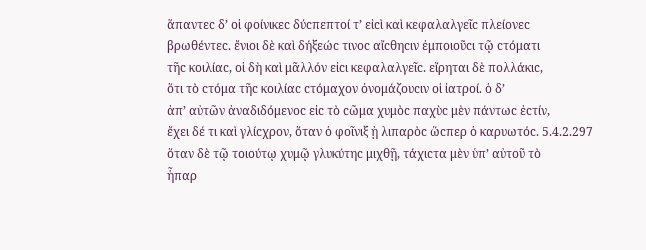ἅπαντεϲ δ’ οἱ φοίνικεϲ δύϲπεπτοί τ’ εἰϲὶ καὶ κεφαλαλγεῖϲ πλείονεϲ
βρωθέντεϲ. ἔνιοι δὲ καὶ δήξεώϲ τινοϲ αἴϲθηϲιν ἐμποιοῦϲι τῷ ϲτόματι
τῆϲ κοιλίαϲ, οἱ δὴ καὶ μᾶλλόν εἰϲι κεφαλαλγεῖϲ. εἴρηται δὲ πολλάκιϲ,
ὅτι τὸ ϲτόμα τῆϲ κοιλίαϲ ϲτόμαχον ὀνομάζουϲιν οἱ ἰατροί. ὁ δ’
ἀπ’ αὐτῶν ἀναδιδόμενοϲ εἰϲ τὸ ϲῶμα χυμὸϲ παχὺϲ μὲν πάντωϲ ἐϲτίν,
ἔχει δέ τι καὶ γλίϲχρον, ὅταν ὁ φοῖνιξ ᾐ λιπαρὸϲ ὥϲπερ ὁ καρυωτόϲ. 5.4.2.297
ὅταν δὲ τῷ τοιούτῳ χυμῷ γλυκύτηϲ μιχθῇ, τάχιϲτα μὲν ὑπ’ αὐτοῦ τὸ
ἧπαρ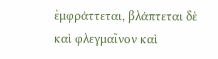ἐμφράττεται, βλάπτεται δὲ καὶ φλεγμαῖνον καὶ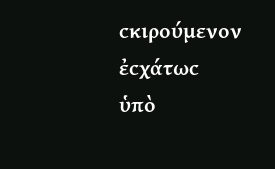ϲκιρούμενον ἐϲχάτωϲ
ὑπὸ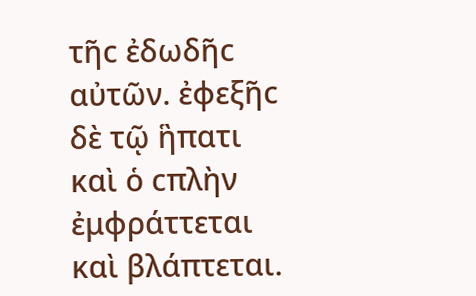τῆϲ ἐδωδῆϲ αὐτῶν. ἐφεξῆϲ δὲ τῷ ἣπατι καὶ ὁ ϲπλὴν ἐμφράττεται
καὶ βλάπτεται.